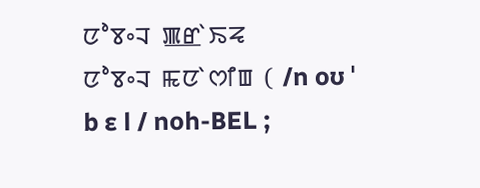ꯅꯣꯕꯦꯜ ꯄ꯭ꯔꯥꯏꯓ
ꯅꯣꯕꯦꯜ ꯃꯅꯥꯁꯤꯡ ( /n oʊ ˈ b ɛ l / noh-BEL ;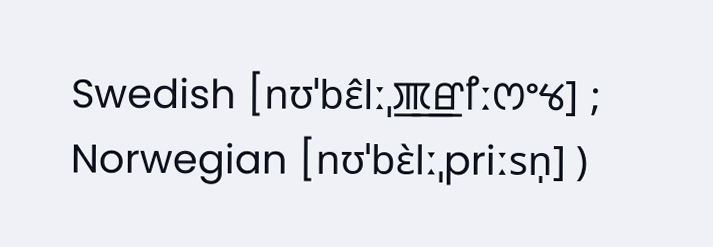Swedish [nʊˈbɛ̂lːˌꯄ꯭ꯔꯤːꯁꯦꯠ] ; Norwegian [nʊˈbɛ̀lːˌpriːsn̩] )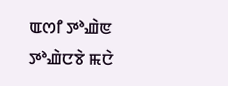ꯑꯁꯤ ꯇꯣꯉꯥꯟ ꯇꯣꯉꯥꯅꯕꯥ ꯃꯅꯥ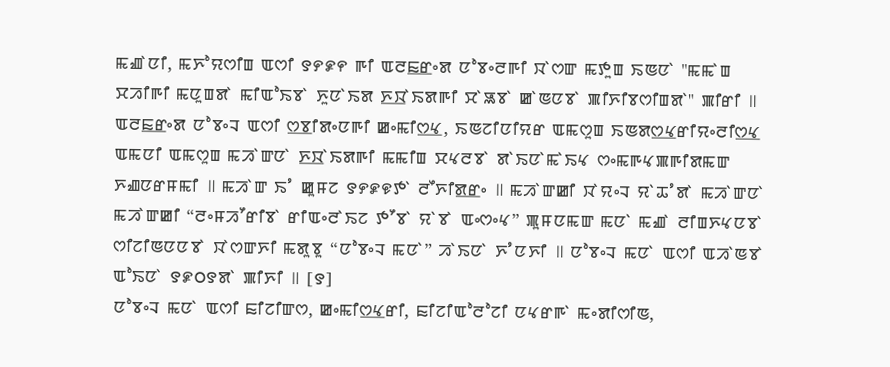ꯃꯉꯥꯅꯤ, ꯃꯈꯣꯌꯁꯤꯡ ꯑꯁꯤ ꯱꯸꯹꯵ ꯒꯤ ꯑꯂꯐ꯭ꯔꯦꯗ ꯅꯣꯕꯦꯂꯒꯤ ꯋꯥꯁꯛ ꯃꯇꯨꯡ ꯏꯟꯅꯥ "ꯃꯃꯥꯡ ꯆꯍꯤꯒꯤ ꯃꯅꯨꯡꯗꯥ ꯃꯤꯑꯣꯏꯕꯥ ꯈꯨꯅꯥꯏꯗ ꯈ꯭ꯋꯥꯏꯗꯒꯤ ꯆꯥꯎꯕꯥ ꯀꯥꯟꯅꯕꯥ ꯄꯤꯈꯤꯕꯁꯤꯡꯗꯥ" ꯄꯤꯔꯤ ꯫ ꯑꯂꯐ꯭ꯔꯦꯗ ꯅꯣꯕꯦꯜ ꯑꯁꯤ ꯁ꯭ꯕꯤꯗꯦꯅꯒꯤ ꯀꯦꯃꯤꯁ꯭ꯠ, ꯏꯟꯖꯤꯅꯤꯌꯔ ꯑꯃꯁꯨꯡ ꯏꯟꯗꯁ꯭ꯠꯔꯤꯌꯦꯂꯤꯁ꯭ꯠ ꯑꯃꯅꯤ ꯑꯃꯁꯨꯡ ꯃꯍꯥꯛꯅꯥ ꯈ꯭ꯋꯥꯏꯗꯒꯤ ꯃꯃꯤꯡ ꯆꯠꯂꯕꯥ ꯗꯥꯏꯅꯥꯃꯥꯏꯠ ꯁꯦꯃꯒꯠꯄꯒꯤꯗꯃꯛ ꯈꯉꯅꯔꯝꯃꯤ ꯫ ꯃꯍꯥꯛ ꯏꯪ ꯀꯨꯝꯖ ꯱꯸꯹꯶ꯇꯥ ꯂꯩꯈꯤꯗ꯭ꯔꯦ ꯫ ꯃꯍꯥꯛꯀꯤ ꯋꯥꯌꯦꯜ ꯌꯥꯊꯪꯗꯥ ꯃꯍꯥꯛꯅꯥ ꯃꯍꯥꯛꯀꯤ “ꯂꯦꯝꯍꯧꯔꯤꯕꯥ ꯔꯤꯑꯦꯂꯥꯏꯖ ꯇꯧꯕꯥ ꯌꯥꯕꯥ ꯑꯦꯁꯦꯠ” ꯄꯨꯝꯅꯃꯛ ꯃꯅꯥ ꯃꯉꯥ ꯂꯤꯡꯈꯠꯅꯕꯥ ꯁꯤꯖꯤꯟꯅꯅꯕꯥ ꯋꯥꯁꯛꯈꯤ ꯃꯗꯨꯕꯨ “ꯅꯣꯕꯦꯜ ꯃꯅꯥ” ꯍꯥꯏꯅꯥ ꯈꯪꯅꯈꯤ ꯫ ꯅꯣꯕꯦꯜ ꯃꯅꯥ ꯑꯁꯤ ꯑꯍꯥꯟꯕꯥ ꯑꯣꯏꯅꯥ ꯱꯹꯰꯱ꯗꯥ ꯄꯤꯈꯤ ꯫ [꯱]
ꯅꯣꯕꯦꯜ ꯃꯅꯥ ꯑꯁꯤ ꯐꯤꯖꯤꯛꯁ, ꯀꯦꯃꯤꯁ꯭ꯠꯔꯤ, ꯐꯤꯖꯤꯑꯣꯂꯣꯖꯤ ꯅꯠꯔꯒꯥ ꯃꯦꯗꯤꯁꯤꯟ,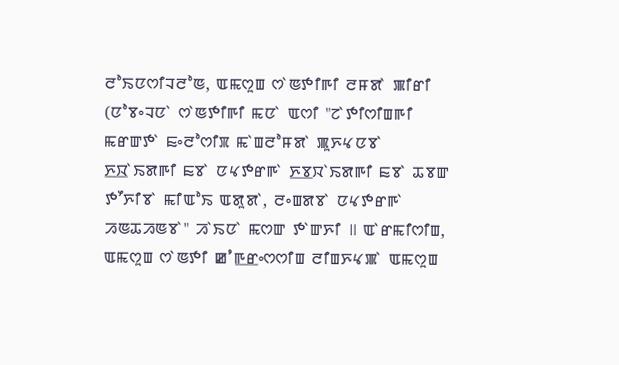ꯂꯣꯏꯅꯁꯤꯜꯂꯣꯟ, ꯑꯃꯁꯨꯡ ꯁꯥꯟꯇꯤꯒꯤ ꯂꯝꯗꯥ ꯄꯤꯔꯤ (ꯅꯣꯕꯦꯜꯅꯥ ꯁꯥꯟꯇꯤꯒꯤ ꯃꯅꯥ ꯑꯁꯤ "ꯖꯥꯇꯤꯁꯤꯡꯒꯤ ꯃꯔꯛꯇꯥ ꯐꯦꯂꯣꯁꯤꯞ ꯃꯥꯡꯂꯣꯝꯗꯥ ꯄꯨꯈꯠꯅꯕꯥ ꯈ꯭ꯋꯥꯏꯗꯒꯤ ꯐꯕꯥ ꯅꯠꯇꯔꯒꯥ ꯈ꯭ꯕꯋꯥꯏꯗꯒꯤ ꯐꯕꯥ ꯊꯕꯛ ꯇꯧꯈꯤꯕꯥ ꯃꯤꯑꯣꯏ ꯑꯗꯨꯗꯥ, ꯂꯦꯡꯗꯕꯥ ꯅꯠꯇꯔꯒꯥ ꯍꯟꯊꯍꯟꯕꯥ" ꯍꯥꯏꯅꯥ ꯃꯁꯛ ꯇꯥꯛꯈꯤ ꯫ ꯑꯥꯔꯃꯤꯁꯤꯡ, ꯑꯃꯁꯨꯡ ꯁꯥꯟꯇꯤ ꯀꯪꯒ꯭ꯔꯦꯁꯁꯤꯡ ꯂꯤꯡꯈꯠꯄꯥ ꯑꯃꯁꯨꯡ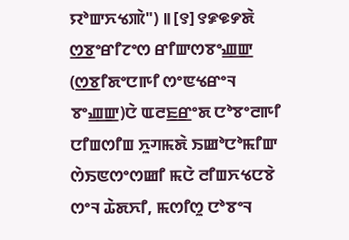ꯌꯣꯛꯈꯠꯄꯥ") ꯫ [꯱] ꯱꯹꯶꯸ꯗꯥ ꯁ꯭ꯕꯦꯔꯤꯖꯦꯁ ꯔꯤꯛꯁꯕꯦꯉ꯭ꯛ (ꯁ꯭ꯕꯤꯗꯦꯅꯒꯤ ꯁꯦꯟꯠꯔꯦꯜ ꯕꯦꯉ꯭ꯛ)ꯅꯥ ꯑꯂꯐ꯭ꯔꯦꯗ ꯅꯣꯕꯦꯂꯒꯤ ꯅꯤꯡꯁꯤꯡ ꯈꯨꯚꯃꯗꯥ ꯏꯀꯣꯅꯣꯃꯤꯛ ꯁꯥꯏꯟꯁꯦꯁꯀꯤ ꯃꯅꯥ ꯂꯤꯡꯈꯠꯅꯕꯥ ꯁꯦꯜ ꯊꯥꯗꯈꯤ, ꯃꯁꯤꯁꯨ ꯅꯣꯕꯦꯜ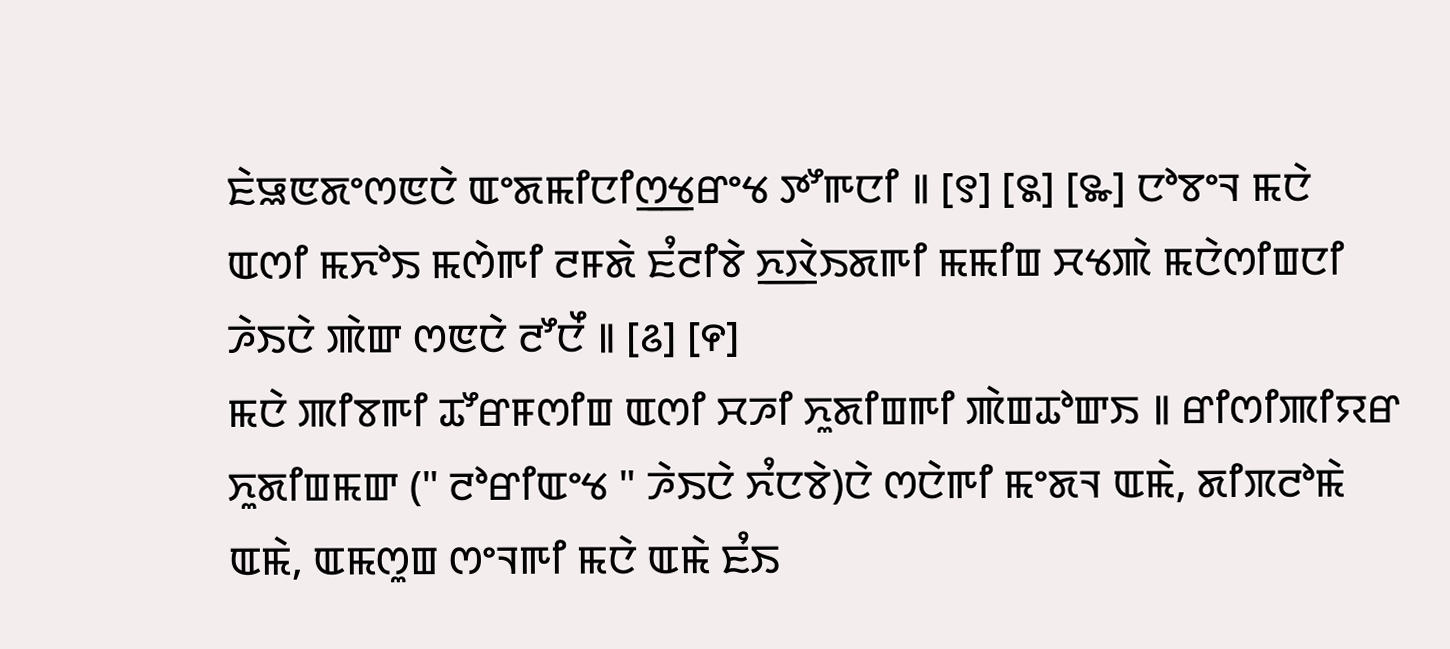ꯐꯥꯎꯟꯗꯦꯁꯟꯅꯥ ꯑꯦꯗꯃꯤꯅꯤꯁ꯭ꯠꯔꯦꯠ ꯇꯧꯒꯅꯤ ꯫ [꯱] [꯲] [꯳] ꯅꯣꯕꯦꯜ ꯃꯅꯥ ꯑꯁꯤ ꯃꯈꯣꯏ ꯃꯁꯥꯒꯤ ꯂꯝꯗꯥ ꯐꯪꯂꯤꯕꯥ ꯈ꯭ꯋꯥꯏꯗꯒꯤ ꯃꯃꯤꯡ ꯆꯠꯄꯥ ꯃꯅꯥꯁꯤꯡꯅꯤ ꯍꯥꯏꯅꯥ ꯄꯥꯛ ꯁꯟꯅꯥ ꯂꯧꯅꯩ ꯫ [꯴] [꯵]
ꯃꯅꯥ ꯄꯤꯕꯒꯤ ꯊꯧꯔꯝꯁꯤꯡ ꯑꯁꯤ ꯆꯍꯤ ꯈꯨꯗꯤꯡꯒꯤ ꯄꯥꯡꯊꯣꯛꯏ ꯫ ꯔꯤꯁꯤꯄꯤꯌꯔ ꯈꯨꯗꯤꯡꯃꯛ (" ꯂꯣꯔꯤꯑꯦꯠ " ꯍꯥꯏꯅꯥ ꯈꯪꯅꯕꯥ)ꯅꯥ ꯁꯅꯥꯒꯤ ꯃꯦꯗꯜ ꯑꯃꯥ, ꯗꯤꯞꯂꯣꯃꯥ ꯑꯃꯥ, ꯑꯃꯁꯨꯡ ꯁꯦꯜꯒꯤ ꯃꯅꯥ ꯑꯃꯥ ꯐꯪꯏ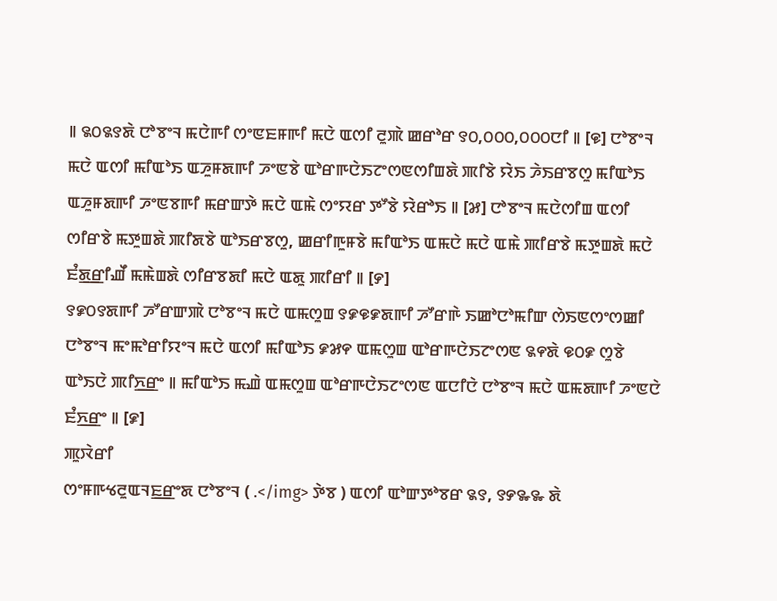꯫ ꯲꯰꯲꯱ꯗꯥ ꯅꯣꯕꯦꯜ ꯃꯅꯥꯒꯤ ꯁꯦꯟꯐꯝꯒꯤ ꯃꯅꯥ ꯑꯁꯤ ꯂꯨꯄꯥ ꯀꯔꯣꯔ ꯱꯰,꯰꯰꯰,꯰꯰꯰ꯅꯤ ꯫ [꯶] ꯅꯣꯕꯦꯜ ꯃꯅꯥ ꯑꯁꯤ ꯃꯤꯑꯣꯏ ꯑꯍꯨꯝꯗꯒꯤ ꯍꯦꯟꯕꯥ ꯑꯣꯔꯒꯅꯥꯏꯖꯦꯁꯟꯁꯤꯡꯗꯥ ꯄꯤꯕꯥ ꯌꯥꯏ ꯍꯥꯏꯔꯕꯁꯨ ꯃꯤꯑꯣꯏ ꯑꯍꯨꯝꯗꯒꯤ ꯍꯦꯟꯕꯒꯤ ꯃꯔꯛꯇꯥ ꯃꯅꯥ ꯑꯃꯥ ꯁꯦꯌꯔ ꯇꯧꯕꯥ ꯌꯥꯔꯣꯏ ꯫ [꯷] ꯅꯣꯕꯦꯜ ꯃꯅꯥꯁꯤꯡ ꯑꯁꯤ ꯁꯤꯔꯕꯥ ꯃꯇꯨꯡꯗꯥ ꯄꯤꯗꯕꯥ ꯑꯣꯏꯔꯕꯁꯨ, ꯀꯔꯤꯒꯨꯝꯕꯥ ꯃꯤꯑꯣꯏ ꯑꯃꯅꯥ ꯃꯅꯥ ꯑꯃꯥ ꯄꯤꯔꯕꯥ ꯃꯇꯨꯡꯗꯥ ꯃꯅꯥ ꯐꯪꯗ꯭ꯔꯤꯉꯩ ꯃꯃꯥꯡꯗꯥ ꯁꯤꯔꯕꯗꯤ ꯃꯅꯥ ꯑꯗꯨ ꯄꯤꯔꯤ ꯫ [꯸]
꯱꯹꯰꯱ꯗꯒꯤ ꯍꯧꯔꯛꯄꯥ ꯅꯣꯕꯦꯜ ꯃꯅꯥ ꯑꯃꯁꯨꯡ ꯱꯹꯶꯹ꯗꯒꯤ ꯍꯧꯔꯒꯥ ꯏꯀꯣꯅꯣꯃꯤꯛ ꯁꯥꯏꯟꯁꯦꯁꯀꯤ ꯅꯣꯕꯦꯜ ꯃꯦꯃꯣꯔꯤꯌꯦꯜ ꯃꯅꯥ ꯑꯁꯤ ꯃꯤꯑꯣꯏ ꯹꯷꯵ ꯑꯃꯁꯨꯡ ꯑꯣꯔꯒꯅꯥꯏꯖꯦꯁꯟ ꯲꯵ꯗꯥ ꯶꯰꯹ ꯁꯨꯕꯥ ꯑꯣꯏꯅꯥ ꯄꯤꯈ꯭ꯔꯦ ꯫ ꯃꯤꯑꯣꯏ ꯃꯉꯥ ꯑꯃꯁꯨꯡ ꯑꯣꯔꯒꯅꯥꯏꯖꯦꯁꯟ ꯑꯅꯤꯅꯥ ꯅꯣꯕꯦꯜ ꯃꯅꯥ ꯑꯃꯗꯒꯤ ꯍꯦꯟꯅꯥ ꯐꯪꯈ꯭ꯔꯦ ꯫ [꯹]
ꯄꯨꯋꯥꯔꯤ
ꯁꯦꯝꯒꯠꯂꯨꯑꯜꯐ꯭ꯔꯦꯗ ꯅꯣꯕꯦꯜ ( .</img> ꯇꯥꯕ ) ꯑꯁꯤ ꯑꯣꯛꯇꯣꯕꯔ ꯲꯱, ꯱꯸꯳꯳ ꯗꯥ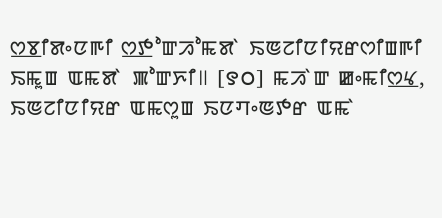ꯁ꯭ꯕꯤꯗꯦꯅꯒꯤ ꯁ꯭ꯇꯣꯛꯍꯣꯃꯗꯥ ꯏꯟꯖꯤꯅꯤꯌꯔꯁꯤꯡꯒꯤ ꯏꯃꯨꯡ ꯑꯃꯗꯥ ꯄꯣꯛꯈꯤ꯫ [꯱꯰] ꯃꯍꯥꯛ ꯀꯦꯃꯤꯁ꯭ꯠ, ꯏꯟꯖꯤꯅꯤꯌꯔ ꯑꯃꯁꯨꯡ ꯏꯅꯚꯦꯟꯇꯔ ꯑꯃꯥ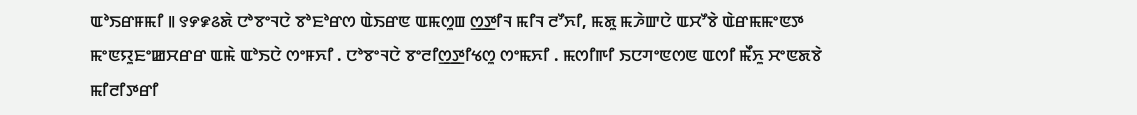ꯑꯣꯏꯔꯝꯃꯤ ꯫ ꯱꯸꯹꯴ꯗꯥ ꯅꯣꯕꯦꯜꯅꯥ ꯕꯣꯐꯣꯔꯁ ꯑꯥꯏꯔꯟ ꯑꯃꯁꯨꯡ ꯁ꯭ꯇꯤꯜ ꯃꯤꯜ ꯂꯧꯈꯤ, ꯃꯗꯨ ꯃꯍꯥꯛꯅꯥ ꯑꯆꯧꯕꯥ ꯑꯥꯔꯃꯃꯦꯟꯇ ꯃꯦꯟꯌꯨꯐꯦꯀꯆꯔꯔ ꯑꯃꯥ ꯑꯣꯏꯅꯥ ꯁꯦꯝꯈꯤ . ꯅꯣꯕꯦꯜꯅꯥ ꯕꯦꯂꯤꯁ꯭ꯇꯤꯠꯁꯨ ꯁꯦꯃꯈꯤ . ꯃꯁꯤꯒꯤ ꯏꯅꯚꯦꯟꯁꯟ ꯑꯁꯤ ꯃꯩꯈꯨ ꯆꯦꯟꯗꯕꯥ ꯃꯤꯂꯤꯇꯔꯤ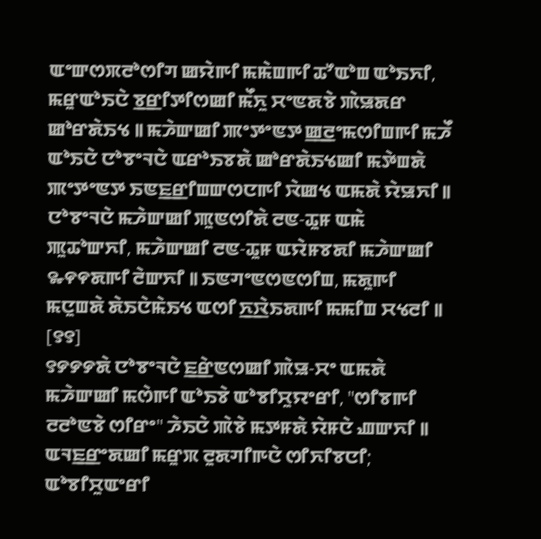ꯑꯦꯛꯁꯞꯂꯣꯁꯤꯚ ꯀꯌꯥꯒꯤ ꯃꯃꯥꯡꯒꯤ ꯊꯧꯑꯣꯡ ꯑꯣꯏꯈꯤ, ꯃꯔꯨꯑꯣꯏꯅꯥ ꯕ꯭ꯔꯤꯇꯤꯁꯀꯤ ꯃꯩꯈꯨ ꯆꯦꯟꯗꯕꯥ ꯄꯥꯎꯗꯔ ꯀꯣꯔꯗꯥꯏꯠ ꯫ ꯃꯍꯥꯛꯀꯤ ꯄꯦꯇꯦꯟꯇ ꯀ꯭ꯂꯦꯃꯁꯤꯡꯒꯤ ꯃꯍꯩ ꯑꯣꯏꯅꯥ ꯅꯣꯕꯦꯜꯅꯥ ꯑꯔꯣꯏꯕꯗꯥ ꯀꯣꯔꯗꯥꯏꯠꯀꯤ ꯃꯇꯥꯡꯗꯥ ꯄꯦꯇꯦꯟꯇ ꯏꯟꯐ꯭ꯔꯤꯡꯛꯁꯅꯒꯤ ꯋꯥꯀꯠ ꯑꯃꯗꯥ ꯌꯥꯎꯈꯤ ꯫ ꯅꯣꯕꯦꯜꯅꯥ ꯃꯍꯥꯛꯀꯤ ꯄꯨꯟꯁꯤꯗꯥ ꯂꯟ-ꯊꯨꯝ ꯑꯃꯥ ꯄꯨꯊꯣꯛꯈꯤ, ꯃꯍꯥꯛꯀꯤ ꯂꯟ-ꯊꯨꯝ ꯑꯌꯥꯝꯕꯗꯤ ꯃꯍꯥꯛꯀꯤ ꯳꯵꯵ꯗꯒꯤ ꯂꯥꯛꯈꯤ ꯫ ꯏꯟꯚꯦꯟꯁꯟꯁꯤꯡ, ꯃꯗꯨꯒꯤ ꯃꯅꯨꯡꯗꯥ ꯗꯥꯏꯅꯥꯃꯥꯏꯠ ꯑꯁꯤ ꯈ꯭ꯋꯥꯏꯗꯒꯤ ꯃꯃꯤꯡ ꯆꯠꯂꯤ ꯫ [꯱꯱]
꯱꯸꯸꯸ꯗꯥ ꯅꯣꯕꯦꯜꯅꯥ ꯐ꯭ꯔꯥꯟꯁꯀꯤ ꯄꯥꯎ-ꯆꯦ ꯑꯃꯗꯥ ꯃꯍꯥꯛꯀꯤ ꯃꯁꯥꯒꯤ ꯑꯣꯏꯕꯥ ꯑꯣꯕꯤꯆꯨꯌꯦꯔꯤ, "ꯁꯤꯕꯒꯤ ꯂꯂꯣꯟꯕꯥ ꯁꯤꯔꯦ" ꯍꯥꯏꯅꯥ ꯄꯥꯕꯥ ꯃꯇꯝꯗꯥ ꯌꯥꯝꯅꯥ ꯉꯛꯈꯤ ꯫ ꯑꯜꯐ꯭ꯔꯦꯗꯀꯤ ꯃꯔꯨꯞ ꯂꯨꯗꯚꯤꯒꯅꯥ ꯁꯤꯈꯤꯕꯅꯤ; ꯑꯣꯕꯤꯆꯨꯑꯦꯔꯤ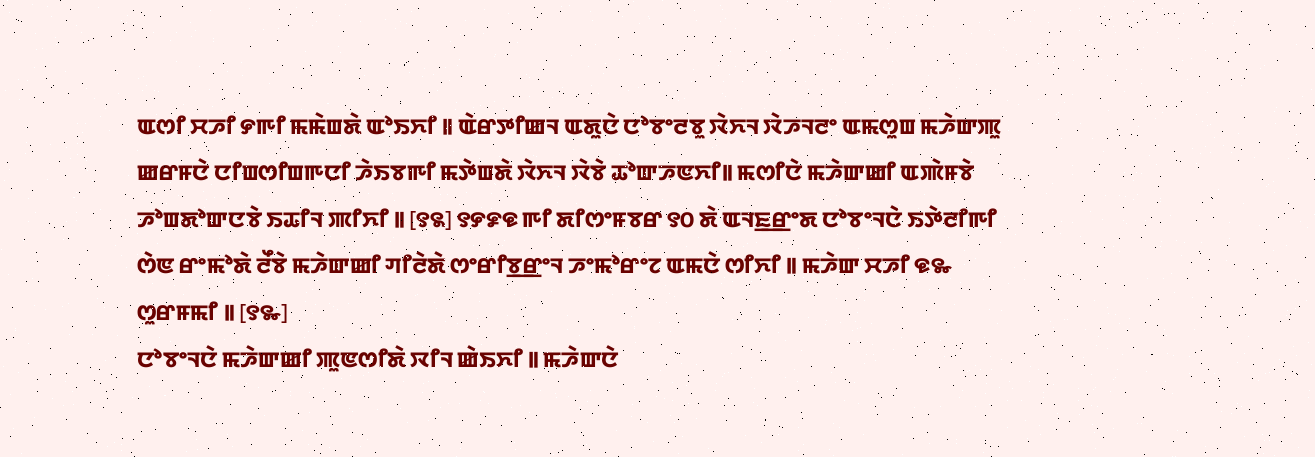ꯑꯁꯤ ꯆꯍꯤ ꯸ꯒꯤ ꯃꯃꯥꯡꯗꯥ ꯑꯣꯏꯈꯤ ꯫ ꯑꯥꯔꯇꯤꯀꯜ ꯑꯗꯨꯅꯥ ꯅꯣꯕꯦꯂꯕꯨ ꯋꯥꯈꯜ ꯋꯥꯍꯜꯂꯦ ꯑꯃꯁꯨꯡ ꯃꯍꯥꯛꯄꯨ ꯀꯔꯝꯅꯥ ꯅꯤꯡꯁꯤꯡꯒꯅꯤ ꯍꯥꯏꯕꯒꯤ ꯃꯇꯥꯡꯗꯥ ꯋꯥꯈꯜ ꯋꯥꯕꯥ ꯊꯣꯛꯍꯟꯈꯤ꯫ ꯃꯁꯤꯅꯥ ꯃꯍꯥꯛꯀꯤ ꯑꯄꯥꯝꯕꯥ ꯍꯣꯡꯗꯣꯛꯅꯕꯥ ꯏꯊꯤꯜ ꯄꯤꯈꯤ ꯫ [꯱꯲] ꯱꯸꯹꯶ ꯒꯤ ꯗꯤꯁꯦꯝꯕꯔ ꯱꯰ ꯗꯥ ꯑꯜꯐ꯭ꯔꯦꯗ ꯅꯣꯕꯦꯜꯅꯥ ꯏꯇꯥꯂꯤꯒꯤ ꯁꯥꯟ ꯔꯦꯃꯣꯗꯥ ꯂꯩꯕꯥ ꯃꯍꯥꯛꯀꯤ ꯚꯤꯂꯥꯗꯥ ꯁꯦꯔꯤꯕ꯭ꯔꯦꯜ ꯍꯦꯃꯣꯔꯦꯖ ꯑꯃꯅꯥ ꯁꯤꯈꯤ ꯫ ꯃꯍꯥꯛ ꯆꯍꯤ ꯶꯳ ꯁꯨꯔꯝꯃꯤ ꯫ [꯱꯳]
ꯅꯣꯕꯦꯜꯅꯥ ꯃꯍꯥꯛꯀꯤ ꯄꯨꯟꯁꯤꯗꯥ ꯋꯤꯜ ꯀꯥꯏꯈꯤ ꯫ ꯃꯍꯥꯛꯅꯥ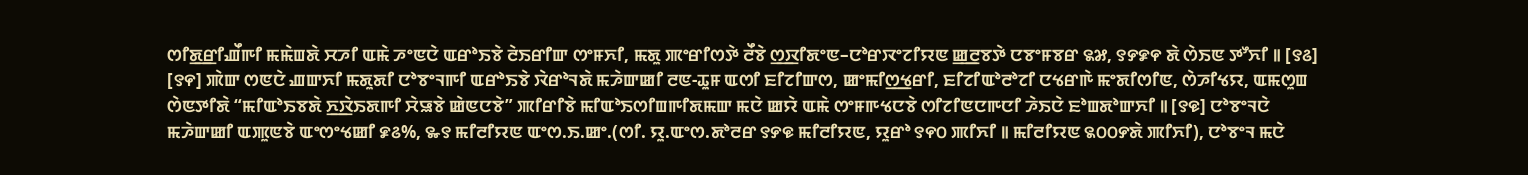ꯁꯤꯗ꯭ꯔꯤꯉꯩꯒꯤ ꯃꯃꯥꯡꯗꯥ ꯆꯍꯤ ꯑꯃꯥ ꯍꯦꯟꯅꯥ ꯑꯔꯣꯏꯕꯥ ꯂꯥꯏꯔꯤꯛ ꯁꯦꯝꯈꯤ, ꯃꯗꯨ ꯄꯦꯔꯤꯁꯇꯥ ꯂꯩꯕꯥ ꯁ꯭ꯋꯤꯗꯦꯟ–ꯅꯣꯔꯋꯦꯖꯤꯌꯟ ꯀ꯭ꯂꯕꯇꯥ ꯅꯕꯦꯝꯕꯔ ꯲꯷, ꯱꯸꯹꯵ ꯗꯥ ꯁꯥꯏꯟ ꯇꯧꯈꯤ ꯫ [꯱꯴] [꯱꯵] ꯄꯥꯛ ꯁꯟꯅꯥ ꯉꯛꯈꯤ ꯃꯗꯨꯗꯤ ꯅꯣꯕꯦꯜꯒꯤ ꯑꯔꯣꯏꯕꯥ ꯋꯥꯔꯣꯜꯗꯥ ꯃꯍꯥꯛꯀꯤ ꯂꯟ-ꯊꯨꯝ ꯑꯁꯤ ꯐꯤꯖꯤꯛꯁ, ꯀꯦꯃꯤꯁ꯭ꯠꯔꯤ, ꯐꯤꯖꯤꯑꯣꯂꯣꯖꯤ ꯅꯠꯔꯒꯥ ꯃꯦꯗꯤꯁꯤꯟ, ꯁꯥꯍꯤꯠꯌ, ꯑꯃꯁꯨꯡ ꯁꯥꯟꯇꯤꯗꯥ “ꯃꯤꯑꯣꯏꯕꯗꯥ ꯈ꯭ꯋꯥꯏꯗꯒꯤ ꯆꯥꯎꯕꯥ ꯀꯥꯟꯅꯕꯥ” ꯄꯤꯔꯤꯕꯥ ꯃꯤꯑꯣꯏꯁꯤꯡꯒꯤꯗꯃꯛ ꯃꯅꯥ ꯀꯌꯥ ꯑꯃꯥ ꯁꯦꯝꯒꯠꯅꯕꯥ ꯁꯤꯖꯤꯟꯅꯒꯅꯤ ꯍꯥꯏꯅꯥ ꯐꯣꯡꯗꯣꯛꯈꯤ ꯫ [꯱꯶] ꯅꯣꯕꯦꯜꯅꯥ ꯃꯍꯥꯛꯀꯤ ꯑꯄꯨꯟꯕꯥ ꯑꯦꯁꯦꯠꯀꯤ ꯹꯴%, ꯳꯱ ꯃꯤꯂꯤꯌꯟ ꯑꯦꯁ.ꯏ.ꯀꯦ.(ꯁꯤ. ꯌꯨ.ꯑꯦꯁ.ꯗꯣꯂꯔ ꯱꯸꯶ ꯃꯤꯂꯤꯌꯟ, ꯌꯨꯔꯣ ꯱꯵꯰ ꯄꯤꯈꯤ ꯫ ꯃꯤꯂꯤꯌꯟ ꯲꯰꯰꯸ꯗꯥ ꯄꯤꯈꯤ), ꯅꯣꯕꯦꯜ ꯃꯅꯥ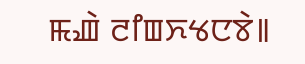ꯃꯉꯥ ꯂꯤꯡꯈꯠꯅꯕꯥ꯫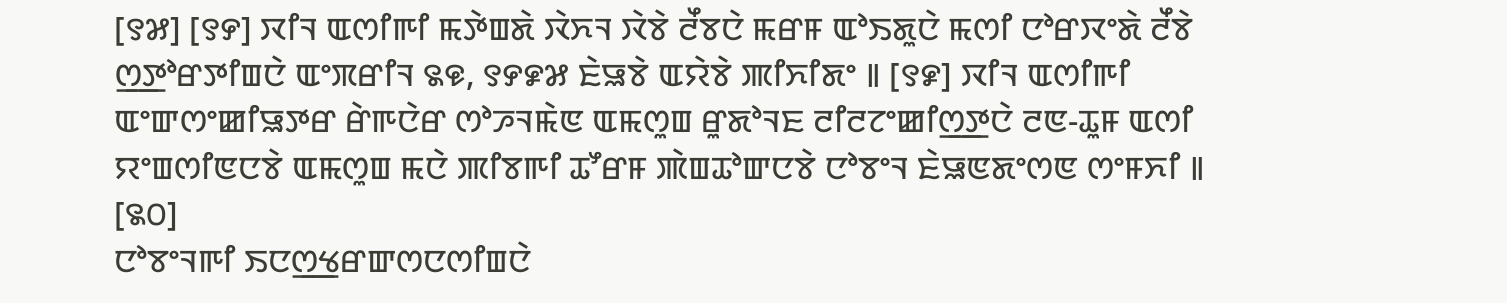[꯱꯷] [꯱꯸] ꯋꯤꯜ ꯑꯁꯤꯒꯤ ꯃꯇꯥꯡꯗꯥ ꯋꯥꯈꯜ ꯋꯥꯕꯥ ꯂꯩꯕꯅꯥ ꯃꯔꯝ ꯑꯣꯏꯗꯨꯅꯥ ꯃꯁꯤ ꯅꯣꯔꯋꯦꯗꯥ ꯂꯩꯕꯥ ꯁ꯭ꯇꯣꯔꯇꯤꯡꯅꯥ ꯑꯦꯞꯔꯤꯜ ꯲꯶, ꯱꯸꯹꯷ ꯐꯥꯎꯕꯥ ꯑꯌꯥꯕꯥ ꯄꯤꯈꯤꯗꯦ ꯫ [꯱꯹] ꯋꯤꯜ ꯑꯁꯤꯒꯤ ꯑꯦꯛꯁꯦꯀꯤꯎꯇꯔ ꯔꯥꯒꯅꯥꯔ ꯁꯣꯍꯜꯃꯥꯟ ꯑꯃꯁꯨꯡ ꯔꯨꯗꯣꯜꯐ ꯂꯤꯂꯖꯦꯀꯤꯁ꯭ꯇꯅꯥ ꯂꯟ-ꯊꯨꯝ ꯑꯁꯤ ꯌꯦꯡꯁꯤꯟꯅꯕꯥ ꯑꯃꯁꯨꯡ ꯃꯅꯥ ꯄꯤꯕꯒꯤ ꯊꯧꯔꯝ ꯄꯥꯡꯊꯣꯛꯅꯕꯥ ꯅꯣꯕꯦꯜ ꯐꯥꯎꯟꯗꯦꯁꯟ ꯁꯦꯝꯈꯤ ꯫ [꯲꯰]
ꯅꯣꯕꯦꯜꯒꯤ ꯏꯅꯁ꯭ꯠꯔꯛꯁꯅꯁꯤꯡꯅꯥ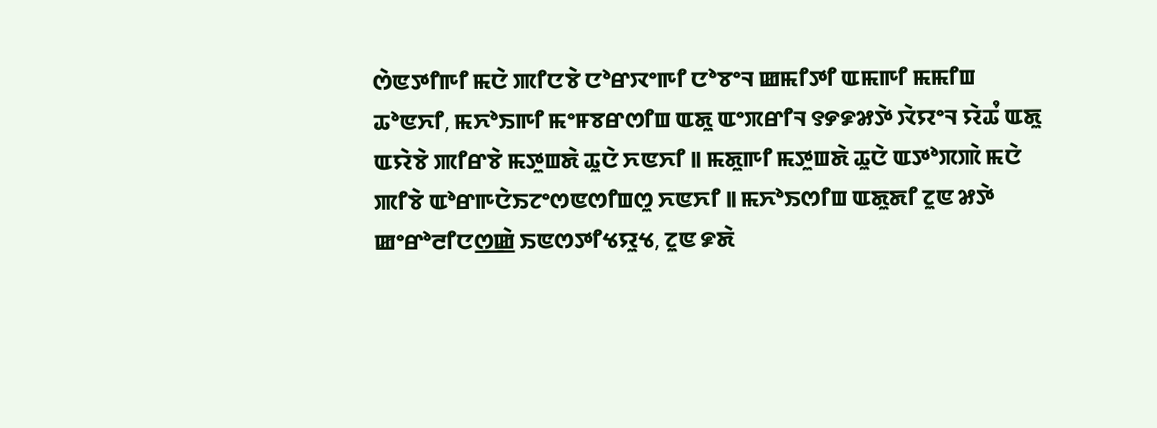ꯁꯥꯟꯇꯤꯒꯤ ꯃꯅꯥ ꯄꯤꯅꯕꯥ ꯅꯣꯔꯋꯦꯒꯤ ꯅꯣꯕꯦꯜ ꯀꯃꯤꯇꯤ ꯑꯃꯒꯤ ꯃꯃꯤꯡ ꯊꯣꯟꯈꯤ, ꯃꯈꯣꯏꯒꯤ ꯃꯦꯝꯕꯔꯁꯤꯡ ꯑꯗꯨ ꯑꯦꯞꯔꯤꯜ ꯱꯸꯹꯷ꯇꯥ ꯋꯥꯌꯦꯜ ꯌꯥꯊꯪ ꯑꯗꯨ ꯑꯌꯥꯕꯥ ꯄꯤꯔꯕꯥ ꯃꯇꯨꯡꯗꯥ ꯊꯨꯅꯥ ꯈꯟꯈꯤ ꯫ ꯃꯗꯨꯒꯤ ꯃꯇꯨꯡꯗꯥ ꯊꯨꯅꯥ ꯑꯇꯣꯞꯄꯥ ꯃꯅꯥ ꯄꯤꯕꯥ ꯑꯣꯔꯒꯅꯥꯏꯖꯦꯁꯟꯁꯤꯡꯁꯨ ꯈꯟꯈꯤ ꯫ ꯃꯈꯣꯏꯁꯤꯡ ꯑꯗꯨꯗꯤ ꯖꯨꯟ ꯷ꯇꯥ ꯀꯦꯔꯣꯂꯤꯅꯁ꯭ꯀꯥ ꯏꯟꯁꯇꯤꯠꯌꯨꯠ, ꯖꯨꯟ ꯹ꯗꯥ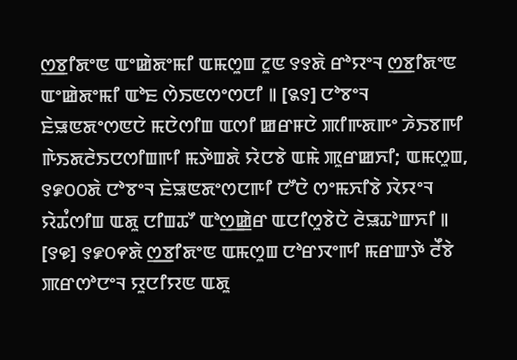ꯁ꯭ꯕꯤꯗꯦꯟ ꯑꯦꯀꯥꯗꯦꯃꯤ ꯑꯃꯁꯨꯡ ꯖꯨꯟ ꯱꯱ꯗꯥ ꯔꯣꯌꯦꯜ ꯁ꯭ꯕꯤꯗꯦꯟ ꯑꯦꯀꯥꯗꯦꯃꯤ ꯑꯣꯐ ꯁꯥꯏꯟꯁꯦꯁꯅꯤ ꯫ [꯲꯱] ꯅꯣꯕꯦꯜ ꯐꯥꯎꯟꯗꯦꯁꯟꯅꯥ ꯃꯅꯥꯁꯤꯡ ꯑꯁꯤ ꯀꯔꯝꯅꯥ ꯄꯤꯒꯗꯒꯦ ꯍꯥꯏꯕꯒꯤ ꯒꯥꯏꯗꯂꯥꯏꯅꯁꯤꯡꯒꯤ ꯃꯇꯥꯡꯗꯥ ꯌꯥꯅꯕꯥ ꯑꯃꯥ ꯄꯨꯔꯀꯈꯤ; ꯑꯃꯁꯨꯡ, ꯱꯹꯰꯰ꯗꯥ ꯅꯣꯕꯦꯜ ꯐꯥꯎꯟꯗꯦꯁꯅꯒꯤ ꯅꯧꯅꯥ ꯁꯦꯃꯈꯤꯕꯥ ꯋꯥꯌꯦꯜ ꯌꯥꯊꯪꯁꯤꯡ ꯑꯗꯨ ꯅꯤꯡꯊꯧ ꯑꯣꯁ꯭ꯀꯥꯔ ꯑꯅꯤꯁꯨꯕꯥꯅꯥ ꯂꯥꯎꯊꯣꯛꯈꯤ ꯫ [꯱꯶] ꯱꯹꯰꯵ꯗꯥ ꯁ꯭ꯕꯤꯗꯦꯟ ꯑꯃꯁꯨꯡ ꯅꯣꯔꯋꯦꯒꯤ ꯃꯔꯛꯇꯥ ꯂꯩꯕꯥ ꯄꯔꯁꯣꯅꯦꯜ ꯌꯨꯅꯤꯌꯟ ꯑꯗꯨ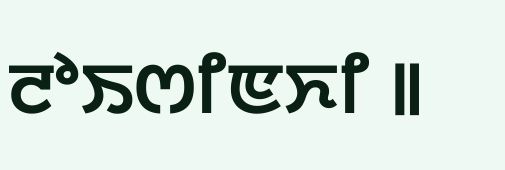ꯂꯣꯏꯁꯤꯟꯈꯤ ꯫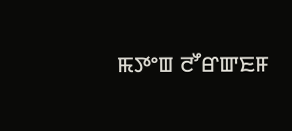ꯃꯇꯦꯡ ꯂꯧꯔꯛꯐꯝ